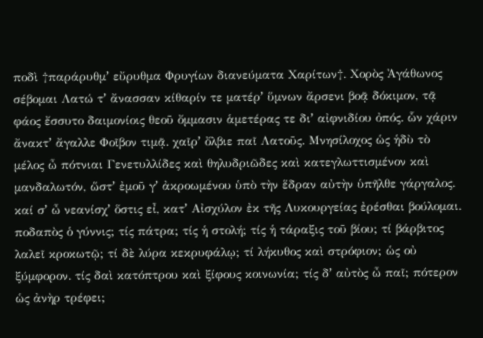ποδὶ †παράρυθμʼ εὔρυθμα Φρυγίων διανεύματα Χαρίτων†. Χορὸς Ἀγάθωνος σέβομαι Λατώ τʼ ἄνασσαν κίθαρίν τε ματέρʼ ὕμνων ἄρσενι βοᾷ δόκιμον, τᾷ φάος ἔσσυτο δαιμονίοις θεοῦ ὄμμασιν ἁμετέρας τε διʼ αἰφνιδίου ὀπός. ὧν χάριν ἄνακτʼ ἄγαλλε Φοῖβον τιμᾷ. χαῖρʼ ὄλβιε παῖ Λατοῦς. Μνησίλοχος ὡς ἡδὺ τὸ μέλος ὦ πότνιαι Γενετυλλίδες καὶ θηλυδριῶδες καὶ κατεγλωττισμένον καὶ μανδαλωτόν, ὥστʼ ἐμοῦ γʼ ἀκροωμένου ὑπὸ τὴν ἕδραν αὐτὴν ὑπῆλθε γάργαλος. καί σʼ ὦ νεανίσχʼ ὅστις εἶ, κατʼ Αἰσχύλον ἐκ τῆς Λυκουργείας ἐρέσθαι βούλομαι. ποδαπὸς ὁ γύννις; τίς πάτρα; τίς ἡ στολή; τίς ἡ τάραξις τοῦ βίου; τί βάρβιτος λαλεῖ κροκωτῷ; τί δὲ λύρα κεκρυφάλῳ; τί λήκυθος καὶ στρόφιον; ὡς οὐ ξύμφορον. τίς δαὶ κατόπτρου καὶ ξίφους κοινωνία; τίς δʼ αὐτὸς ὦ παῖ; πότερον ὡς ἀνὴρ τρέφει;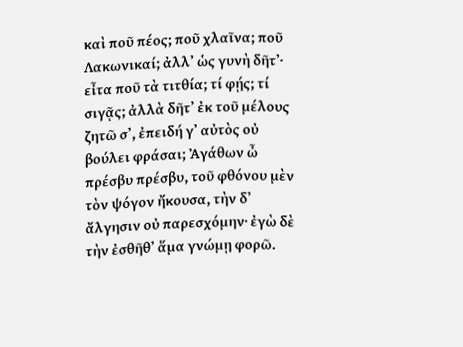καὶ ποῦ πέος; ποῦ χλαῖνα; ποῦ Λακωνικαί; ἀλλʼ ὡς γυνὴ δῆτʼ· εἶτα ποῦ τὰ τιτθία; τί φῄς; τί σιγᾷς; ἀλλὰ δῆτʼ ἐκ τοῦ μέλους ζητῶ σʼ, ἐπειδή γʼ αὐτὸς οὐ βούλει φράσαι; Ἀγάθων ὦ πρέσβυ πρέσβυ, τοῦ φθόνου μὲν τὸν ψόγον ἤκουσα, τὴν δʼ ἄλγησιν οὐ παρεσχόμην· ἐγὼ δὲ τὴν ἐσθῆθʼ ἅμα γνώμῃ φορῶ.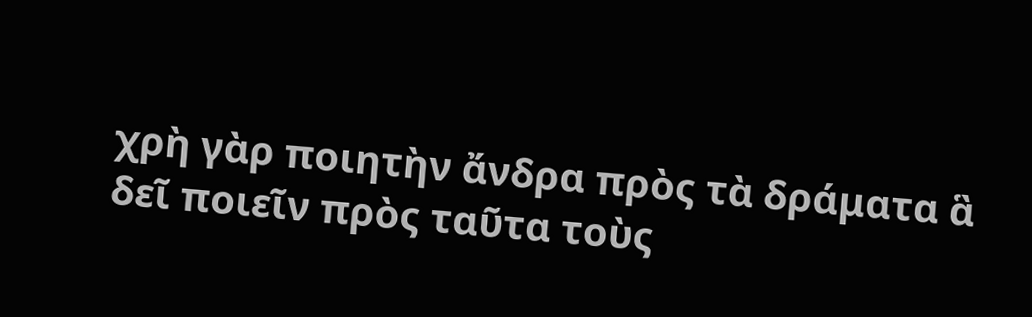χρὴ γὰρ ποιητὴν ἄνδρα πρὸς τὰ δράματα ἃ δεῖ ποιεῖν πρὸς ταῦτα τοὺς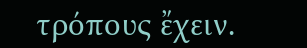τρόπους ἔχειν.